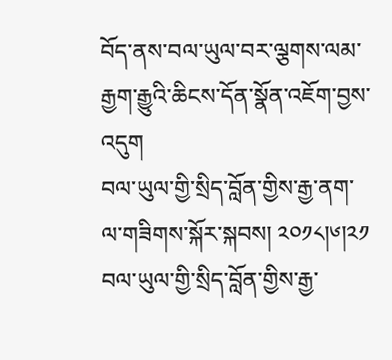བོད་ནས་བལ་ཡུལ་བར་ལྕགས་ལམ་རྒྱག་རྒྱུའི་ཆིངས་དོན་སྣོན་འཇོག་བྱས་འདུག
བལ་ཡུལ་གྱི་སྲིད་བློན་གྱིས་རྒྱ་ནག་ལ་གཟིགས་སྐོར་སྐབས། ༢༠༡༨།༦།༢༡ བལ་ཡུལ་གྱི་སྲིད་བློན་གྱིས་རྒྱ་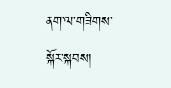ནག་ལ་གཟིགས་སྐོར་སྐབས།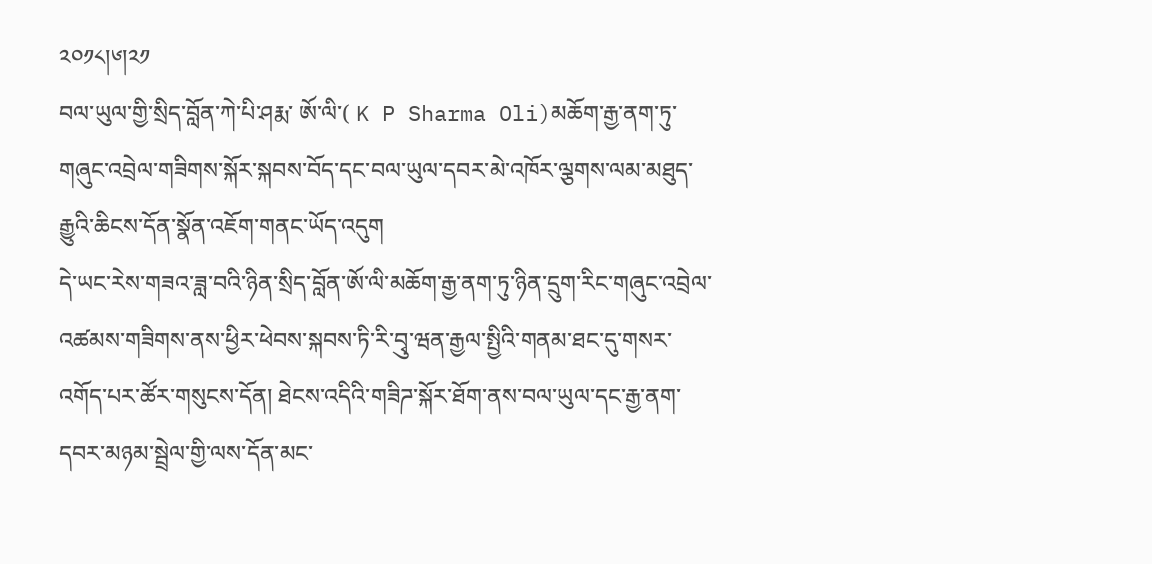༢༠༡༨།༦།༢༡
བལ་ཡུལ་གྱི་སྲིད་བློན་ཀེ་པི་ཤརྨ་ ཨོ་ལི་( K P Sharma Oli)མཆོག་རྒྱ་ནག་ཏུ་གཞུང་འབྲེལ་གཟིགས་སྐོར་སྐབས་བོད་དང་བལ་ཡུལ་དབར་མེ་འཁོར་ལྕགས་ལམ་མཐུད་རྒྱུའི་ཆིངས་དོན་སྣོན་འཇོག་གནང་ཡོད་འདུག
དེ་ཡང་རེས་གཟའ་ཟླ་བའི་ཉིན་སྲིད་བློན་ཨོ་ལི་མཆོག་རྒྱ་ནག་ཏུ་ཉིན་དྲུག་རིང་གཞུང་འབྲེལ་འཚམས་གཟིགས་ནས་ཕྱིར་ཕེབས་སྐབས་ཏི་རི་བྭུ་ཝན་རྒྱལ་སྤྱིའི་གནམ་ཐང་དུ་གསར་འགོད་པར་ཚོར་གསུངས་དོན། ཐེངས་འདིའི་གཟིཌ་སྐོར་ཐོག་ནས་བལ་ཡུལ་དང་རྒྱ་ནག་དབར་མཉམ་སྦྲེལ་གྱི་ལས་དོན་མང་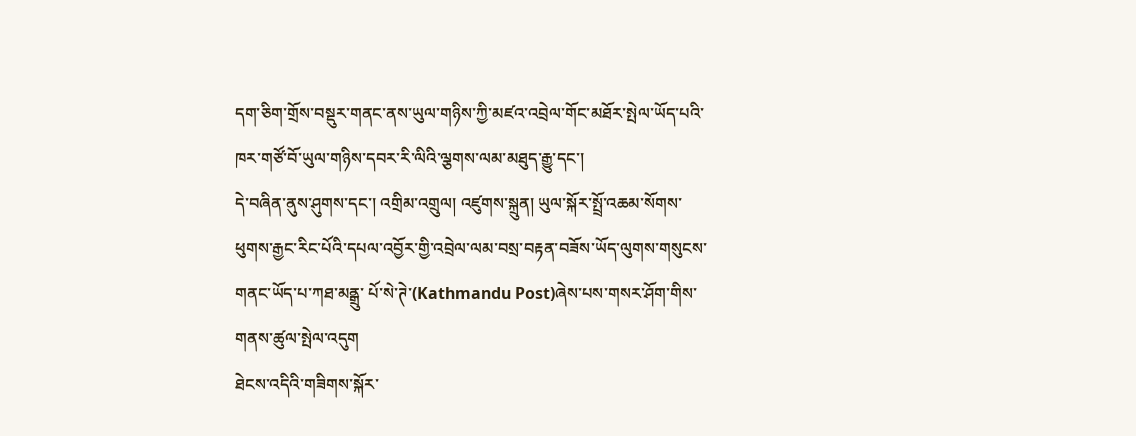དག་ཅིག་གྲོས་བསྡུར་གནང་ནས་ཡུལ་གཉིས་ཀྱི་མཛའ་འབྲེལ་གོང་མཐོར་སྤེལ་ཡོད་པའི་ཁར་གཙོ་བོ་ཡུལ་གཉིས་དབར་རི་ལིའི་ལྕགས་ལམ་མཐུད་རྒྱུ་དང་།
དེ་བཞིན་ནུས་ཤུགས་དང་། འགྲིམ་འགྲུལ། འཛུགས་སྐྲུན། ཡུལ་སྐོར་སྤྲོ་འཆམ་སོགས་ཕུགས་རྒྱང་རིང་པོའི་དཔལ་འབྱོར་གྱི་འབྲེལ་ལམ་བསྲ་བརྟན་བཟོས་ཡོད་ལུགས་གསུངས་གནང་ཡོད་པ་ཀཐ་མནྒྲུ་ པོ་སེ་ཊེ་(Kathmandu Post)ཞེས་པས་གསར་ཤོག་གིས་གནས་ཚུལ་སྤེལ་འདུག
ཐེངས་འདིའི་གཟིགས་སྐོར་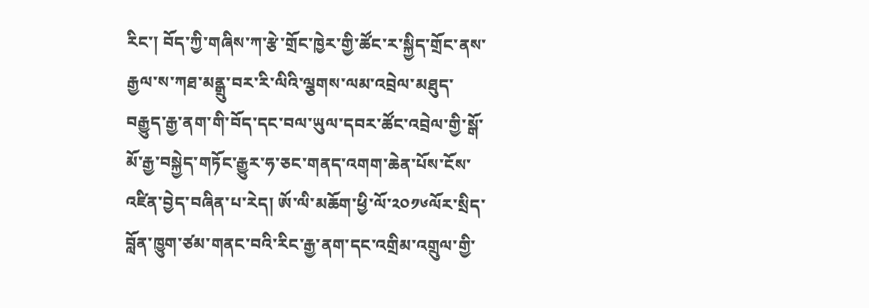རིང་། བོད་ཀྱི་གཞིས་ཀ་རྩེ་གྲོང་ཁྱེར་གྱི་ཚོང་ར་སྐྱིད་གྲོང་ནས་རྒྱལ་ས་ཀཐ་མནྒྲུ་བར་རི་ལིའི་ལྕགས་ལམ་འབྲེལ་མཐུད་བརྒྱུད་རྒྱ་ནག་གི་བོད་དང་བལ་ཡུལ་དབར་ཚོང་འབྲེལ་གྱི་སྒོ་མོ་རྒྱ་བསྐྱེད་གཏོང་རྒྱུར་ཧ་ཅང་གནད་འགག་ཆེན་པོས་ངོས་འཛིན་བྱེད་བཞིན་པ་རེད། ཨོ་ལི་མཆོག་ཕྱི་ལོ་༢༠༡༦ལོར་སྲིད་བློན་ཁྱུག་ཙམ་གནང་བའི་རིང་རྒྱ་ནག་དང་འགྲིམ་འགྲུལ་གྱི་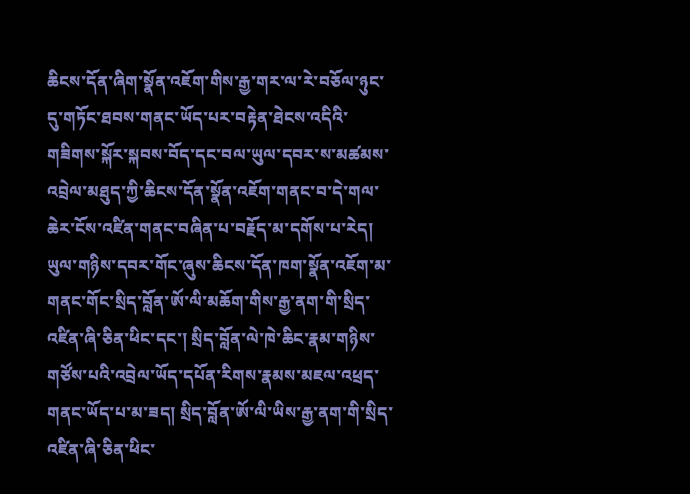ཆིངས་དོན་ཞིག་སྣོན་འཇོག་གིས་རྒྱ་གར་ལ་རེ་བཅོལ་ཉུང་དུ་གཏོང་ཐབས་གནང་ཡོད་པར་བརྟེན་ཐེངས་འདིའི་གཟིགས་སྐོར་སྐབས་བོད་དང་བལ་ཡུལ་དབར་ས་མཚམས་འབྲེལ་མཐུད་ཀྱི་ཆིངས་དོན་སྣོན་འཇོག་གནང་བ་དེ་གལ་ཆེར་ངོས་འཛིན་གནང་བཞིན་པ་བརྗོད་མ་དགོས་པ་རེད། ཡུལ་གཉིས་དབར་གོང་ཞུས་ཆིངས་དོན་ཁག་སྣོན་འཇོག་མ་གནང་གོང་སྲིད་བློན་ཨོ་ལི་མཆོག་གིས་རྒྱ་ནག་གི་སྲིད་འཛིན་ཞི་ཅིན་ཕིང་དང་། སྲིད་བློན་ལེ་ཁེ་ཆིང་རྣམ་གཉིས་གཙོས་པའི་འབྲེལ་ཡོད་དཔོན་རིགས་རྣམས་མཇལ་འཕྲད་གནང་ཡོད་པ་མ་ཟད། སྲིད་བློན་ཨོ་ལི་ཡིས་རྒྱ་ནག་གི་སྲིད་འཛིན་ཞི་ཅིན་ཕིང་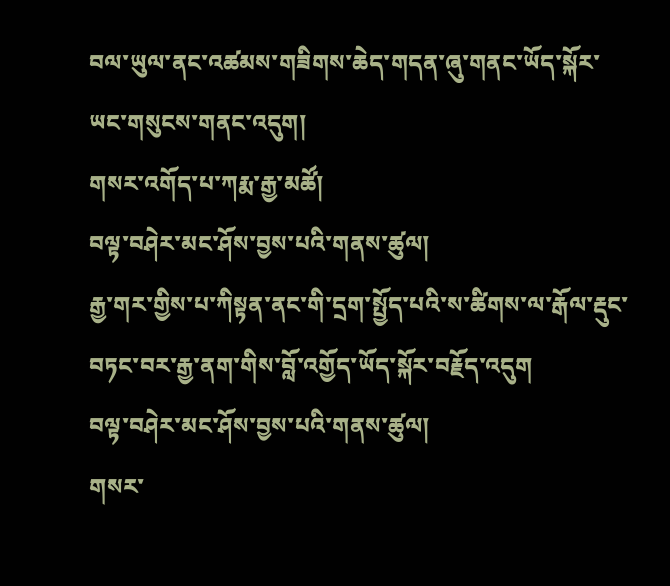བལ་ཡུལ་ནང་འཚམས་གཟིགས་ཆེད་གདན་ཞུ་གནང་ཡོད་སྐོར་ཡང་གསུངས་གནང་འདུག།
གསར་འགོད་པ་ཀརྨ་རྒྱ་མཚོ།
བལྟ་བཤེར་མང་ཤོས་བྱས་པའི་གནས་ཚུལ།
རྒྱ་གར་གྱིས་པ་ཀིསྟན་ནང་གི་དྲག་སྤྱོད་པའི་ས་ཚིགས་ལ་རྒོལ་རྡུང་བཏང་བར་རྒྱ་ནག་གིས་བློ་འགྱོད་ཡོད་སྐོར་བརྗོད་འདུག
བལྟ་བཤེར་མང་ཤོས་བྱས་པའི་གནས་ཚུལ།
གསར་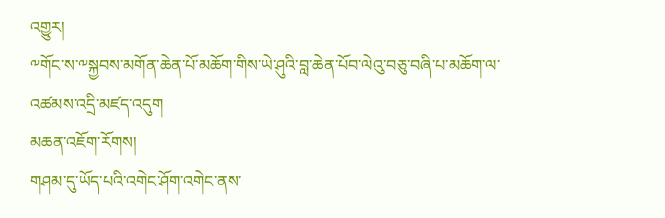འགྱུར།
༸གོང་ས་༸སྐྱབས་མགོན་ཆེན་པོ་མཆོག་གིས་ཡེ་ཤུའི་བླ་ཆེན་པོབ་ལེའུ་བཅུ་བཞི་པ་མཆོག་ལ་འཚམས་འདྲི་མཛད་འདུག
མཆན་འཇོག་རོགས།
གཤམ་དུ་ཡོད་པའི་འགེང་ཤོག་འགེང་ནས་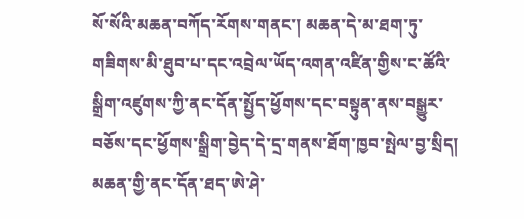སོ་སོའི་མཆན་བཀོད་རོགས་གནང་། མཆན་དེ་མ་ཐག་ཏུ་གཟིགས་མི་ཐུབ་པ་དང་འབྲེལ་ཡོད་འགན་འཛིན་གྱིས་ང་ཚོའི་སྒྲིག་འཛུགས་ཀྱི་ནང་དོན་སྤྱོད་ཕྱོགས་དང་བསྟུན་ནས་བསྒྱུར་བཅོས་དང་ཕྱོགས་སྒྲིག་བྱེད་དེ་དྲ་གནས་ཐོག་ཁྱབ་སྤེལ་བྱ་སྲིད། མཆན་གྱི་ནང་དོན་ཐད་ཨེ་ཤེ་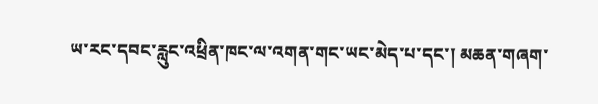ཡ་རང་དབང་རླུང་འཕྲིན་ཁང་ལ་འགན་གང་ཡང་མེད་པ་དང་། མཆན་གཞག་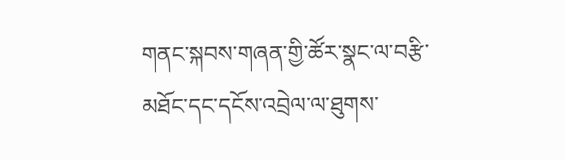གནང་སྐབས་གཞན་གྱི་ཚོར་སྣང་ལ་བརྩི་མཐོང་དང་དངོས་འབྲེལ་ལ་ཐུགས་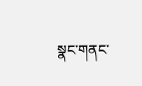སྣང་གནང་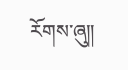རོགས་ཞུ༎